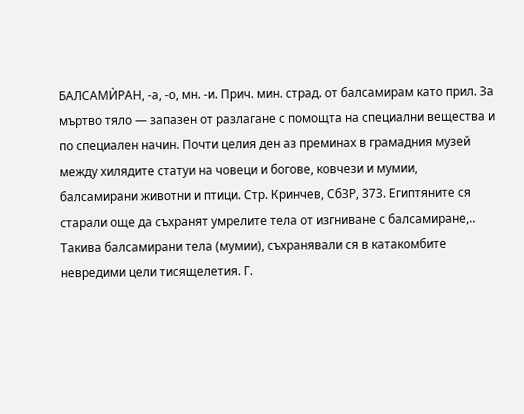БАЛСАМЍРАН, -а, -о, мн. -и. Прич. мин. страд. от балсамирам като прил. За мъртво тяло — запазен от разлагане с помощта на специални вещества и по специален начин. Почти целия ден аз преминах в грамадния музей между хилядите статуи на човеци и богове, ковчези и мумии, балсамирани животни и птици. Стр. Кринчев, СбЗР, 373. Египтяните ся старали още да съхранят умрелите тела от изгниване с балсамиране,.. Такива балсамирани тела (мумии), съхранявали ся в катакомбите невредими цели тисящелетия. Г.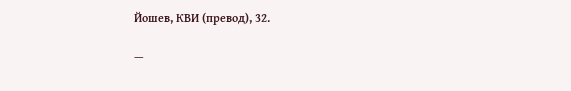Йошев, КВИ (превод), 32.

—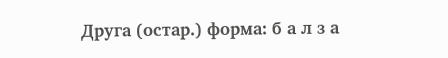Друга (остар.) форма: б а л з а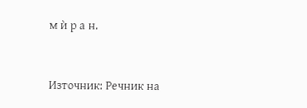м ѝ р а н.


Източник: Речник на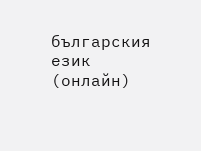българския език (онлайн)